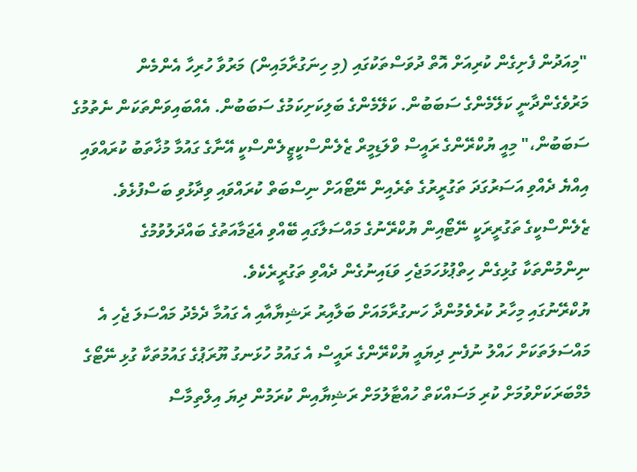"މިއަދުން ފެށިގެން ކުރިއަށް އޮތް ދުވަސްތަކުގައި (މި ހިނަގުރާމައިން) މަރުވާ ހުރިހާ އެންމެން މަރުވެގެންދާނީ ކަލޭމެންގެ ސަބަބުން. ކަލޭމެންގެ ބަލިކަށިކަމުގެ ސަބަބުން. އެއްބައިވަންތަކަން ނެތުމުގެ ސަބަބުން،" މިއީ ޔުކްރޭންގެ ރައީސް ވްލަޑިމީރް ޒެލެންސްކީޒީލެންސްކީ އޭނާގެ ގައުމާ މުޚާތަބު ކުރައްވައި އިއްޔެ ދެއްވި އަސަރުގަދަ ތަގުރީރުގެ ތެރެއިން ނޭޓޯއަށް ނިސްބަތް ކުރައްވައި ވިދާޅުވި ބަސްފުޅެވެ.
ޒެލެންސްކީގެ ތަގުރީރަކީ ނޭޓޯއިން ޔުކްރޭނުގެ މައްސަލާގައި ބޭއްވި އެޖަމާއަތުގެ ބައްދަލުވުމުގެ ނިންމުންތަކާ ގުޅިގެން ހިތްޕުޅުހަމަޖެހި ވަޑައިނުގެން ދެއްވި ތަގުރީރެކެވެ.
ޔުކްރޭނުގައި މިހާރު ކުރެވެމުންދާ ހަނގުރާމައަށް ބަލާއިރު ރަޝިޔާއާއި އެ ގައުމާ ދެމެދު މައްސަލަ ޖެހި އެ މައްސަލަތަކަށް ހައްލު ނުފެނި ދިޔައީ ޔުކްރޭންގެ ރައީސް އެ ގައުމު ހުޅަނގު ޔޫރަޕުގެ ގައުމުތަކާ ގުޅި ނޭޓޯގެ މެމްބަރަކަށްވުމަށް ކުރި މަސައްކަތް ހުއްޓާލުމަށް ރަޝިޔާއިން ކުރަމުން ދިޔަ އިލްތިމާސް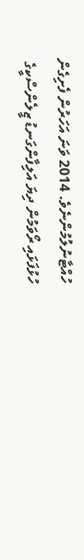ހުއްޓާނުލުމުންނެވެ. 2014 ވަނަ އަހަރުން ފެށިގެން ހުޅުފަޅައި ރޯވަމުން ދިޔަ އަލިފާންގަނޑު ޒީލެންސްކީގެ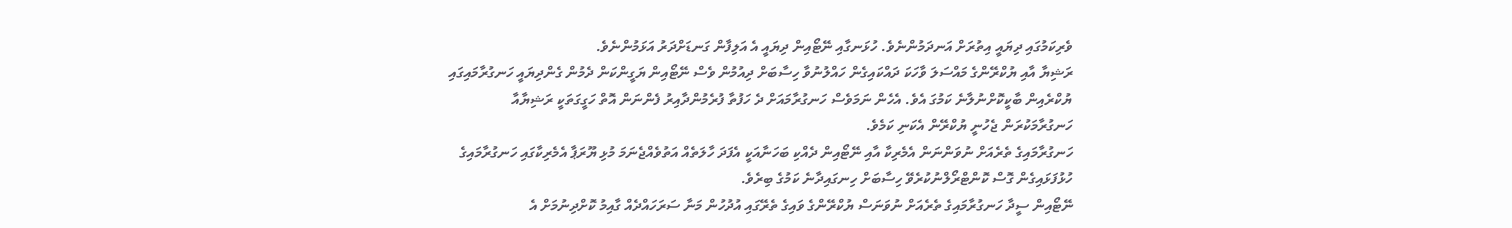ވެރިކަމުގައި ދިޔައީ އިތުރަށް އަނދަމުންނެވެ. ހުޅަނގާއި ނޭޓޯއިން ދިޔައީ އެ އަލިފާން ގަނޑަށްދަރު އަޅަމުންނެވެ.
ރަޝިޔާ އާއި ޔުކްރޭންގެ މައްސަލަ ވާހަކަ ދައްކައިގެން ހައްލުނުވާ ހިސާބަށް ދިއުމުން ވެސް ނޭޓޯއިން ޔަގީންކަން ދެމުން ގެންދިޔައީ ހަނގުރާމައިގައި ޔުކްރެއިން ބާކީކޮށްނުލާނެ ކަމުގަ އެވެ. އެހެން ނަމަވެސް ހަނގުރާމައަށް ދެ ހަފުތާ ފުރެމުންދާއިރު ފެންނަން އޮތް ހަގީގަތަކީ ރަޝިޔާއާ ހަނގުރާމަކުރަން ޖެހުނީ ޔުކްރޭން އެކަނި ކަމެވެ.
ހަނގުރާމައިގެ ތެރެއަށް ނުވަންނަން އެމެރިކާ އާއި ނޭޓޯއިން ދެއްކި ބަހަނާއަކީ އެފަދަ ހާލަތެއް އަތުވެއްޖެނަމަ މުޅި ޔޫރަޕާ އެމެރިކާގައި ހަނގުރާމައިގެ ހުޅުފަޅައިގެން ގޮސް ކޮންޓްރޯލްނުކުރެވޭ ހިސާބަށް ހިނގައިދާނެ ކަމުގެ ބިރެވެ.
ނޭޓޯއިން ސީދާ ހަނގުރާމައިގެ ތެރެއަށް ނުވަނަސް ޔުކްރޭންގެ ވައިގެ ތެރޭގައި އުދުހުން މަނާ ސަރަހައްދެއް ގާއިމު ކޮށްދިނުމަށް އެ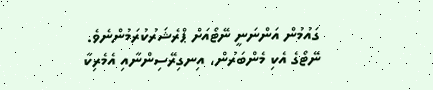ގައުމުން އަންނަނީ ނޭޓޯއަށް ޕްރެޝަރުކުރަމުންނެވެ.
ނޭޓޯގެ އެކި މެންބަރުން، އިނގިރޭސިންނާއި އެމެރިކާ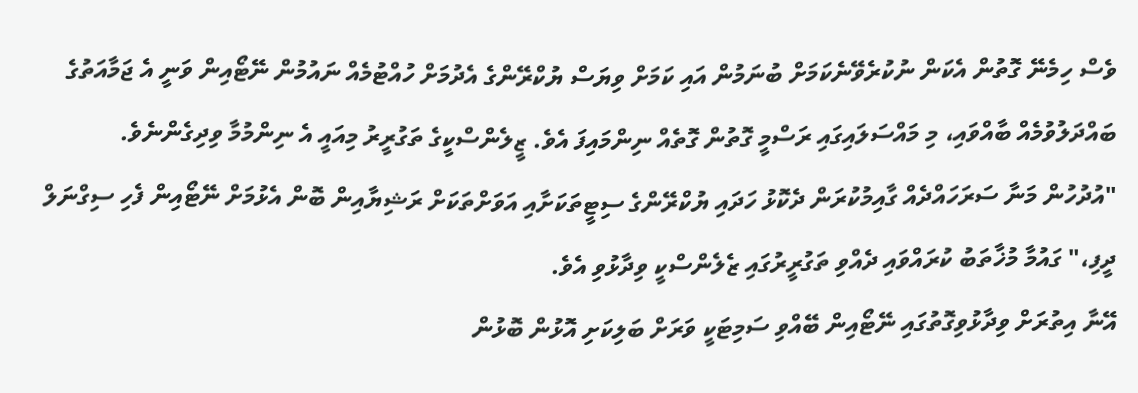ވެސް ހިމެނޭ ގޮތުން އެކަން ނުކުރެވޭނެކަމަށް ބުނަމުން އައި ކަމަށް ވިޔަސް ޔުކްރޭންގެ އެދުމަށް ހުއްޓުމެއް ނައުމުން ނޭޓޯއިން ވަނީ އެ ޖަމާއަތުގެ ބައްދަލުވުމެއް ބާއްވައި، މި މައްސަލައިގައި ރަސްމީ ގޮތުން ގޮތެއް ނިންމައިފަ އެވެ. ޒީލެންސްކީގެ ތަގުރީރު މިއައީ އެ ނިންމުމާ ވިދިގެންނެވެ.
"އުދުހުން މަނާ ސަރަހައްދެއް ގާއިމުކުރަން ދެކޮޅު ހަދައި ޔުކްރޭންގެ ސިޓީތަކަށާއި އަވަށްތަކަށް ރަޝިޔާއިން ބޮން އެޅުމަށް ނޭޓޯއިން ފެހި ސިގްނަލް ދީފި،" ގައުމާ މުޚާތަބު ކުރައްވައި ދެއްވި ތަގުރީރުގައި ޒެލެންސްކީ ވިދާޅުވި އެވެ.
އޭނާ އިތުރަށް ވިދާޅުވިގޮތުގައި ނޭޓޯއިން ބޭއްވި ސަމިޓަކީ ވަރަށް ބަލިކަށި އޮޅުން ބޮޅުން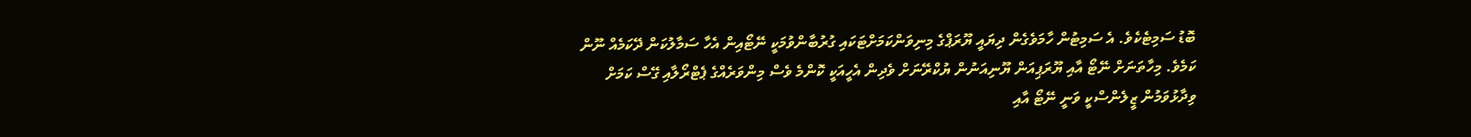ބޮޑު ސަމިޓެކެވެ. އެ ސަމިޓުން ހާމަވެގެން ދިޔައީ ޔޫރަޕްގެ މިނިވަންކަމަށްޓަކައި ގުރުބާންވުމަކީ ނޭޓޯއިން އެހާ ސަމާލުކަން ދޭކަމެއް ނޫން ކަމެވެ. މިހާތަނަށް ނޭޓޯ އާއި ޔޫރަޕިއަން ޔޫނިއަނުން ޔުކްރޭނަށް ވެދިން އެހީއަކީ ކޮންމެ ވެސް މިންވަރެއްގެ ޕެޓްރޯލާއި ގޭސް ކަމަށް ވިދާޅުވަމުން ޒީލެންސްކީ ވަނީ ނޭޓޯ އާއި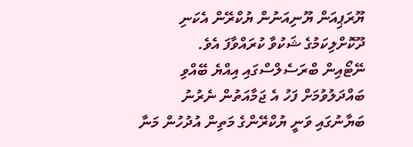ޔޫރަޕިއަން ޔޫނިއަނުން ޔުކްރޭން އެކަނި ދޫކޮށްލިކަމުގެ ޝަކުވާ ކުރައްވާފަ އެވެ.
ނޭޓޯއިން ބްރަސެލްސްގައި އިއްޔެ ބޭއްވި ބައްދަލުވުމަށް ފަހު އެ ޖަމާއަތުން ނެރުނު ބަޔާނުގައި ވަނީ ޔުކްރޭންގެ މަތިން އުދުހުން މަނާ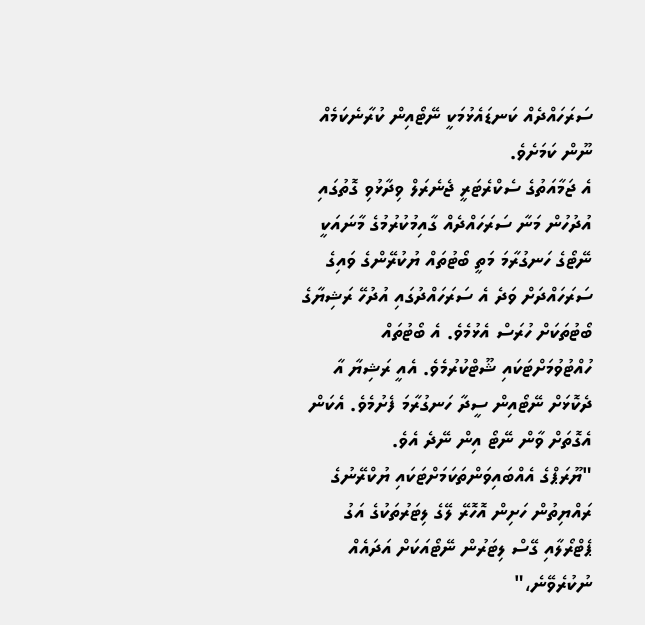ސަރަހައްދެއް ކަނޑައެޅުމަކީ ނޭޓޯއިން ކުރާނެކަމެއް ނޫން ކަމަށެވެ.
އެ ޖަމާއަތުގެ ސެކްރެޓަރީ ޖެނެރަލް ވިދާޅުވި ގޮތުގައި އުދުހުން މަނާ ސަރަހައްދެއް ގާއިމުކުރުމުގެ މާނައަކީ ނޭޓޯގެ ހަނގުރާމަ މަތީ ބޯޓުތައް ޔުކުރޭންގެ ވައިގެ ސަރަހައްދަށް ވަދެ އެ ސަރަހައްދުގައި އުދުހޭ ރަޝިޔާގެ ބޯޓުތަކަށް ހުރަސް އެޅުމެވެ. އެ ބޯޓުތައް ހުއްޓުވުމަށްޓަކައި ޝޫޓްކުރުމެވެ. އެއީ ރަޝިޔާ އާ ދެކޮޅަށް ނޭޓޯއިން ސީދާ ހަނގުރާމަ ފެށުމެވެ. އެކަން އެގޮތަށް ވާން ނޭޓޯ އިން ނޭދެ އެވެ.
"ޔޫރަޕްގެ އެއްބައިވަންތަކަމަށްޓަކައި ޔުކްރޭނުގެ ރައްޔިތުން ހަށިން އޮހޮރޭ ލޭގެ ލިޓަރުތަކުގެ އަގު ޕެޓްރޯލާއި ގޭސް ލިޓަރުން ނޭޓޯއަކަށް އަދައެއް ނުކުރެވޭނެ،"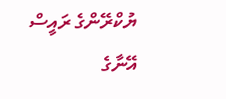ޔުކްރޭންގެ ރައީސް އޭނާގެ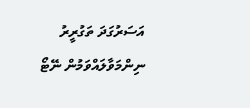އަސަރުގަދަ ތަގުރީރު ނިންމަވާލައްވަމުން ނޭޓޯ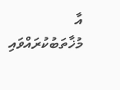އާ މުޚާތަބުކުރައްވައި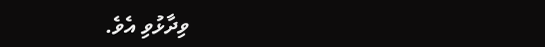ވިދާޅުވި އެވެ.